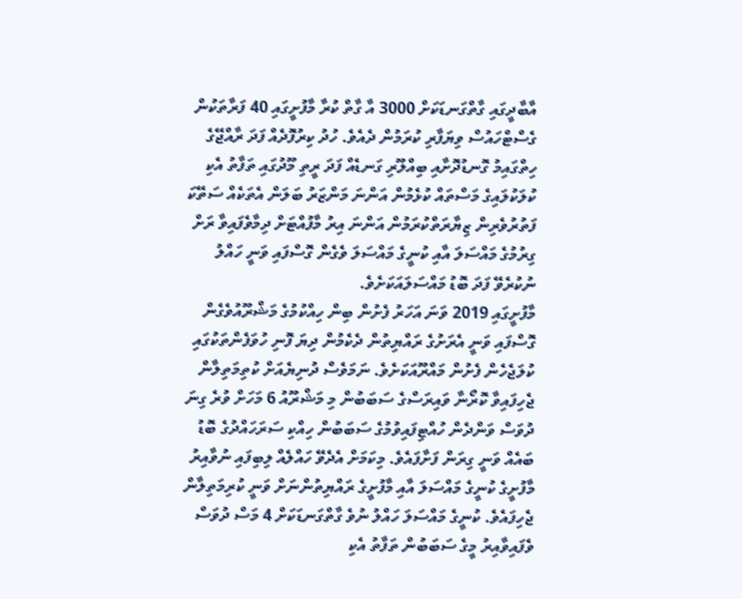އާބާދީގައި ގާތްގަނޑަކަށް 3000 އާ ގާތް ކުރާ މާފުށީގައި 40 ފަރާތަކުން ގެސްޓްހައުސް ވިޔަފާރި ކުރަމުން ދެއެވެ. ހުދު ކިރުފޮދެއް ފަދަ ރާއްޖޭގެ ހިތްގައިމު ގޮނޑުދޮށާއި ބިއްލޫރި ގަނޑެއް ފަދަ ރީތި މޫދުގައި ތަފާތު އެކި ކުލަކުލައިގެ މަސްތައް ކުޅެމުން އަންނަ މަންޒަރު ބަލަން އެތަކެއް ސަތޭކަ ފަތުރުވެރިން ޒިޔާރަތްކުރަމުން އަންނަ އިރު މާފުއްޓަށް ދިމާވެފައިވާ ރަށް ގިރުމުގެ މައްސަލަ އާއި ކުނީގެ މައްސަލަ ވެގެން ގޮސްފައި ވަނީ ހައްލު ނުކުރެވޭ ފަދަ ބޮޑު މައްސަލައަކަށެވެ.
މާފުށީގައި 2019 ވަނަ އަހަރު ފެށުން ބިން ހިއްކުމުގެ މަޝްރޫއުވެގެން ގޮސްފައި ވަނީ އެރަށުގެ ރައްޔިތުން ދެކެމުން ދިޔަ ފޮނި ހުވަފެންތަކުގައި ކުލަޖެހެން ފެށުން މައްރޫއަކަށެވެ. ނަމަވެސް ދުނިޔެއަށް ކުތިމަތިލާން ޖެހިފައިވާ ކޮރޯނާ ވައިރަސްގެ ސަބަބުން މި މަޝްރޫއު 6 މަހަށް ވުރެ ގިނަ ދުވަސް ވަންދެން ހުއްޓިފައިވުމުގެ ސަބަބުން ހިއްކި ސަރަހައްދުގެ ބޮޑު ބައެއް ވަނީ ގިރަން ފަށާފައެވެ. މިކަމަށް އެދެވޭ ހައްލެއް ލިބިފައި ނުވާއިރު މާފުށީގެ ކުނީގެ މައްސަލަ އާއި މާފުށީގެ ރައްޔިތުންނަށް ވަނީ ކުރިމަތިލާން ޖެހިފައެވެ. ކުނީގެ މައްސަލަ ހައްލު ނުވެ ގާތްގަނޑަކަށް 4 މަސް ދުވަސް ވެފައިވާއިރު މީގެ ސަބަބުން ތަފާތު އެކި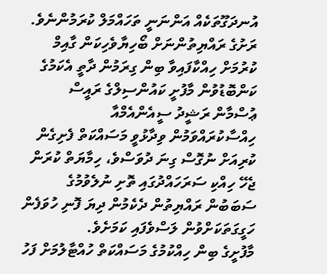އުނދަގޫތަކެއް އަންނަނީ ތަހައްމަލް ކުރަމުންނެވެ.
ރަށުގެ ރައްޔިތުންނަށް ބޯހިޔާވެހިކަން ގާއިމް ކުރުމަށް ހިއްކާފައިވާ ބިން ގިރަމުން ދާތީ އެކަމުގެ ކަންބޮޑުވުން މާފުށީ ކައުންސިލްގެ ރައީސް ޢުސްމާން ރަޝީދު ސީއެންއެމްއާ ހިއްސާކުރައްވަމުން ވިދާޅުވީ މަސައްކަތް ފެށިގެން ކުރިއަށް ނުގޮސް ގިނަ ދުވަސްވެ، ހިމާޔަތް ކުރަން ޖެހޭ ހިއްކި ސަރަހައްދުގައި ތޮށި ނުލެވުމުގެ ސަބަބުން ރައްޔިތުން ދެކެމުން ދިޔަ ފޮނި ހުވަފެން ހަގީގަތަކަށްވުން ލަސްވެފައި ކަމަށެވެ.
މާފުށީގެ ބިން ހިއްކުމުގެ މަސައްކަތް ހުއްޓާލުމަށް ފަހު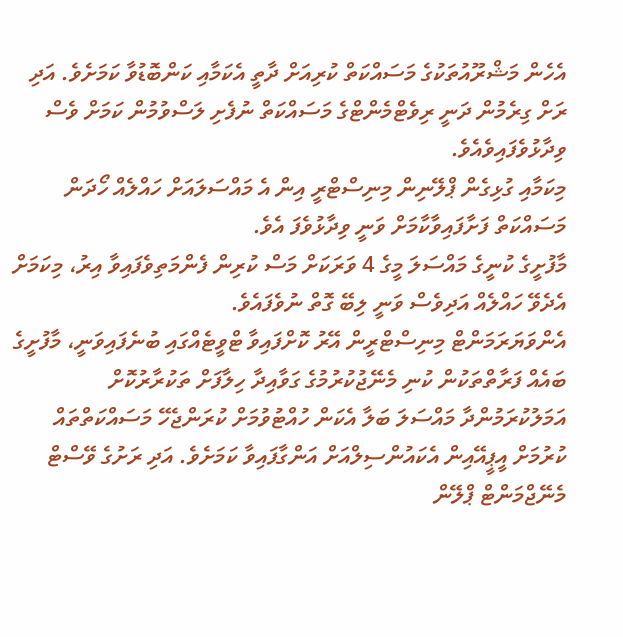އެހެން މަޝްރޫއުތަކުގެ މަސައްކަތް ކުރިއަށް ދާތީ އެކަމާއި ކަންބޮޑުވާ ކަމަށެވެ. އަދި ރަށް ގިރެމުން ދަނީ ރިވެޓްމެންޓްގެ މަސައްކަތް ނުފެށި ލަސްވުމުން ކަމަށް ވެސް ވިދާޅުވެފައިވެއެވެ.
މިކަމާއި ގުޅިގެން ޕްލޭނިން މިނިސްޓްރީ އިން އެ މައްސަލައަށް ހައްލެއް ހޯދަން މަސައްކަތް ފަށާފައިވާކާމަށް ވަނީ ވިދާޅުވެފަ އެވެ.
މާފުށީގެ ކުނީގެ މައްސަލަ މީގެ 4 ވަރަކަށް މަސް ކުރިން ފެންމަތިވެފައިވާ އިރު، މިކަމަށް އެދެވޭ ހައްލެއް އަދިވެސް ވަނީ ލިބޭ ގޮތް ނުވެފައެވެ.
އެންވަޔަރަމަންޓް މިނިސްޓްރީން އޭރު ކޮށްފައިވާ ޓްވީޓެއްގައި ބުނެފައިވަނީ، މާފުށީގެ ބައެއް ފަރާތްތަކުން ކުނި މެނޭޖުކުރުމުގެ ގަވާއިދާ ހިލާފަށް ތަކުރާރުކޮށް އަމަލުކުރަމުންދާ މައްސަލަ ބަލާ އެކަން ހުއްޓުވުމަށް ކުރަންޖެހޭ މަސައްކަތްތައް ކުރުމަށް އީޕީއޭއިން އެކައުންސިލްއަށް އަންގާފައިވާ ކަމަށެވެ. އަދި ރަށުގެ ވޭސްޓް މެނޭޖްމަންޓް ޕްލޭން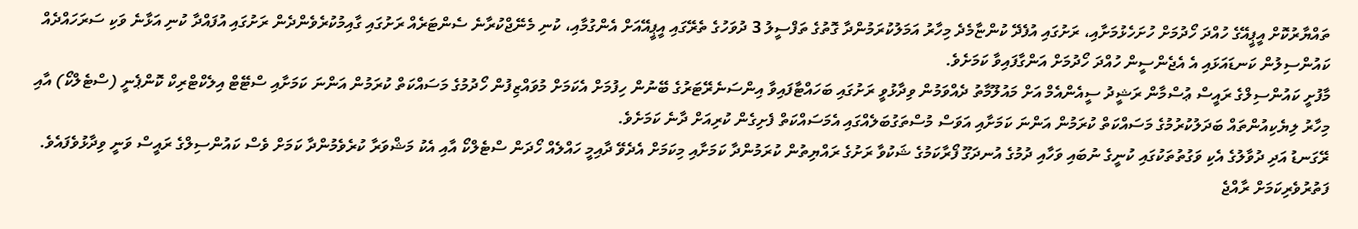ތައްޔާރުކޮށް އީޕީއޭގެ ހުއްދަ ހޯދުމަށް ހުށަހެޅުމަށާއި، ރަށުގައި އުފެދޭ ކުންޏާމެދެ މިހާރު އަމަލުކުރަމުންދާ ގޮތުގެ ތަފްސީލު 3 ދުވަހުގެ ތެރޭގައި އީޕީއޭއަށް އެންގުމާއި، ކުނި މެނޭޖްކުރާނެ ސެންޓަރެއް ރަށުގައި ގާއިމުކުރެވެންދެން ރަށުގައި އުފައްދާ ކުނި އަޅާނެ ވަކި ސަރަހައްދެއް ކައުންސިލުން ކަނޑައަޅައި އެ އެޖެންސީން ހުއްދަ ހޯދުމަށް އަންގާފައިވާ ކަމަށެވެ.
މާފުށީ ކައުންސިލްގެ ރައީސް ޢުސްމާން ރަޝީދު ސީއެންއެމް އަށް މައުލޫމާތު ދެއްވަމުން ވިދާޅުވީ ރަށުގައި ބަހައްޓާފައިވާ އިންސަނެރޭޓަރުގެ ބޭނުން ހިފުމަށް އެކަމަށް މުވައްޒިފުން ހޯދުމުގެ މަސައްކަތް ކުރަމުން އަންނަ ކަމަށާއި ސްޓޭޓް އިލެކްޓްރިކް ކޮންޕެނީ (ސްޓެލްކޯ) އާއި މިހާރު ލިޔެކިއުންތައް ބަދަލުކުރުމުގެ މަސައްކަތް ކުރަމުން އަންނަ ކަމަށާއި އަވަސް މުސްތަގުބަލެއްގައި އެމަސައްކަތް ފެށިގެން ކުރިއަށް ދާނެ ކަމަށެވެ.
ރޭގަނޑު އަދި ދުވާލުގެ އެކި ވަގުތުތަކުގައި ކުނީގެ ނުބައި ވަހާއި ދުމުގެ އުނދަގޫ ފޯރާކަމުގެ ޝަކުވާ ރަށުގެ ރައްޔިތުން ކުރަމުންދާ ކަމަށާއި މިކަމަށް އެދެވޭ ދާއިމީ ހައްލެއް ހޯދަން ސްޓެލްކޯ އާއި އެކު މަޝްވަރާ ކުރެވެމުންދާ ކަމަށް ވެސް ކައުންސިލްގެ ރައީސް ވަނީ ވިދާޅުވެފައެވެ.
ފަތުރުވެރިކަމަށް ރާއްޖެ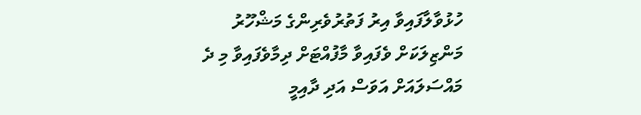ހުޅުވާލާފައިވާ އިރު ފަތުރުވެރިންގެ މަޝްހޫރު މަންޒިލަކަށް ވެފައިވާ މާފުއްޓަށް ދިމާވެފައިވާ މި ދެ މައްސަލައަށް އަވަސް އަދި ދާއިމީ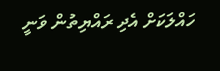ހައްލަކަށް އެދި ރައްޔިތުން ވަނީ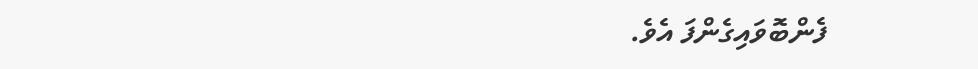ފެންބޮވައިގެންފަ އެވެ.